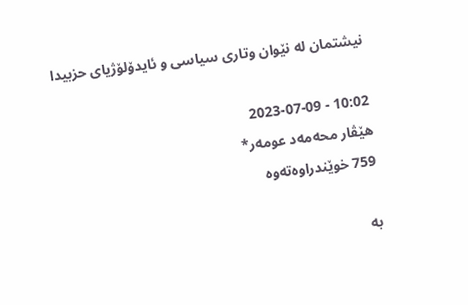نیشتمان له‌ نێوان وتاری سیاسی و ئایدۆلۆژیای حزبیدا

10:02 - 2023-07-09
هێڤار محەمەد عومەر*
759 خوێندراوەتەوە

به‌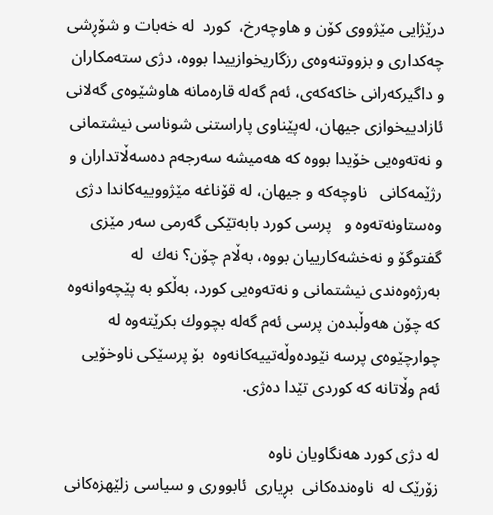درێژایی مێژووی كۆن و هاوچه‌رخ،  كورد  له‌ خه‌بات و شۆڕشی چه‌كداری و بزووتنەوە‌ی رزگاریخوازییدا بووه‌، دژی سته‌مكاران و داگیركه‌رانی خاكەکەی، ئه‌م گه‌له‌ قاره‌مانه‌ هاوشێوه‌ی گه‌لانی ئازادییخوازی جیهان، له‌پێناوی پاراستنی شوناسی نیشتمانی و نه‌ته‌وه‌یی خۆیدا بووه‌ كه‌ هه‌میشه‌ سه‌رجه‌م ده‌سه‌ڵاتداران و رژێمه‌كانی   ناوچه‌كه‌ و جیهان‌، له‌ قۆناغه‌ مێژووییه‌كاندا دژی وه‌ستاونه‌ته‌وه و   پرسی كورد بابه‌تێكی گه‌رمی سه‌ر مێزی گفتوگۆ و نه‌خشه‌كارییان بووه‌، به‌ڵام چۆن؟ نه‌ك  له‌‌ به‌رژه‌وه‌ندی نیشتمانی و نه‌ته‌وه‌یی كورد، به‌ڵكو به‌ پێچه‌وانه‌وه‌ كه‌ چۆن هه‌وڵبدەن پرسی ئه‌م گه‌له‌‌ بچووك بكرێته‌وه‌ له‌ چوارچێوه‌ی پرسه‌ نێوده‌وڵه‌تییه‌كانه‌وه‌  بۆ پرسێكی ناوخۆیی ئه‌م وڵاتانه‌ كه‌ كوردی تێدا ده‌ژی.

لە دژی کورد هەنگاویان ناوە
زۆرێک له‌  ناوه‌نده‌كانی  بڕیاری  ئابووری و سیاسی‌ زلێھزه‌كانی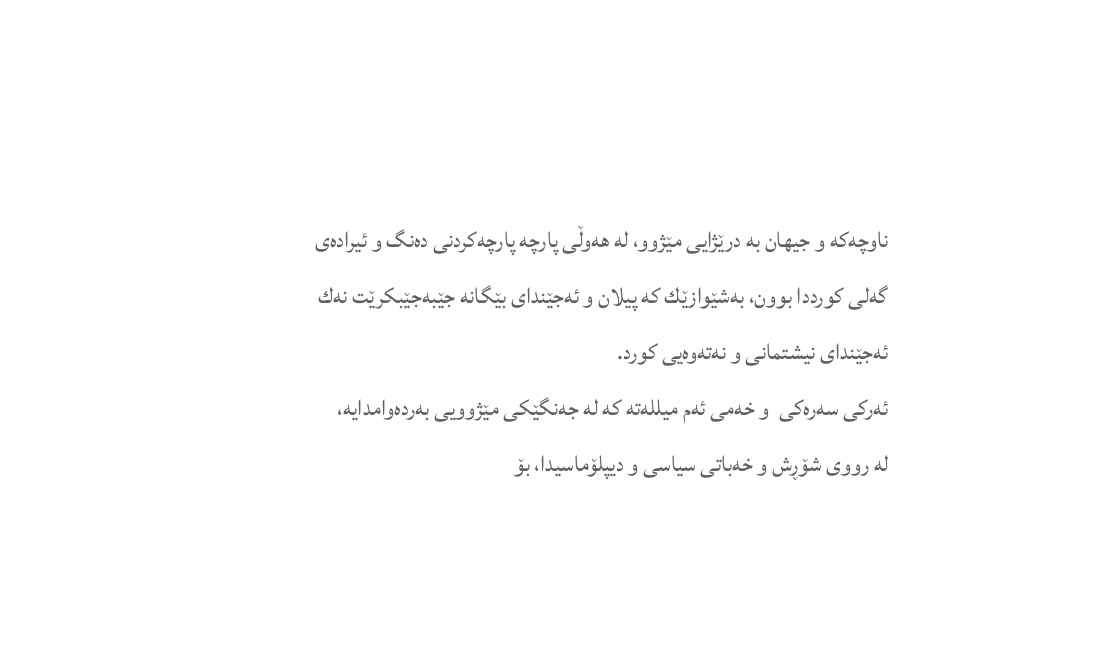ناوچه‌كه‌ و جیهان به‌ درێژایی مێژوو، له‌ هه‌وڵی پارچه‌ پارچه‌كردنی ده‌نگ و ئیراده‌ی گه‌لی كورددا بوون، به‌شێوازێك كه‌ پیلان و ئه‌جێندای بێگانه‌ جێبەجێبکرێت نه‌ك ئه‌جێندای نیشتمانی و نه‌ته‌وه‌یی كورد.
ئه‌ركی سه‌ره‌كی  و‌ خه‌می ئه‌م میلله‌‌ته ‌كه‌ له‌ جه‌نگێكی مێژوویی به‌رده‌وامدایه‌،  له ‌رووی شۆڕش و خه‌باتی سیاسی و دیپلۆماسیدا، بۆ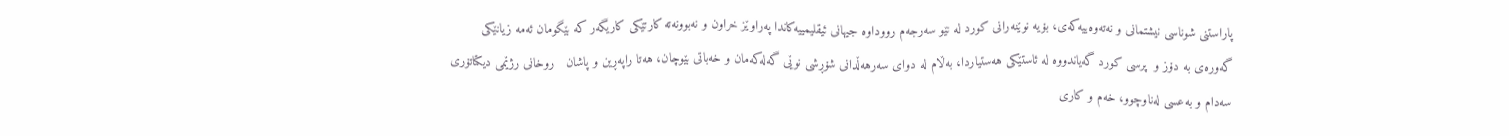پاراستنی شوناسی نیشتمانی و نه‌ته‌وه‌ییەکەی، بۆیه‌ نوێنه‌رانی كورد له‌ نێو سه‌رجه‌م رووداوه‌ جیهانی‌ ئیقلیمییەكاندا په‌راوێز خراون و‌ نه‌بوونەتە‌‌ کارتێكی كاریگه‌ر كه‌ بێگومان ئه‌مه‌ زیانێكی گه‌وره‌ی به‌ دۆز و  پرسی كورد گه‌یاندووه له‌ ئاستێكی هه‌ستیاردا، به‌ڵام له‌ دوای سه‌رهه‌ڵدانی شۆڕشی نوێی گه‌له‌كه‌مان و خه‌باتی بێوچان، هه‌تا راپه‌ڕین و‌ پاشان   روخانی رژێمی دیكتاتۆری سه‌دام و به‌عسی له‌ناوچوو، خه‌م و كاری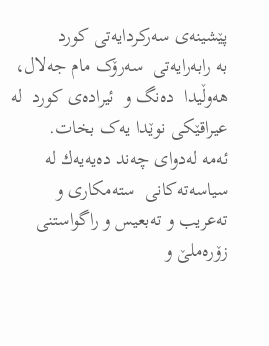پێشینه‌ی سه‌ركردایه‌تی كورد به ‌رابه‌رایه‌تی  سەرۆک مام جه‌لال، هه‌وڵیدا  ده‌نگ و  ئیراده‌ی كورد  له‌ عیراقێكی نوێدا یەک بخات.
ئەمە لەدوای چەند ده‌یه‌یه‌ك له سیاسه‌ته‌كانی ‌ سته‌مكاری و ته‌عریب و تەبعیس و راگواستنی زۆره‌ملێ و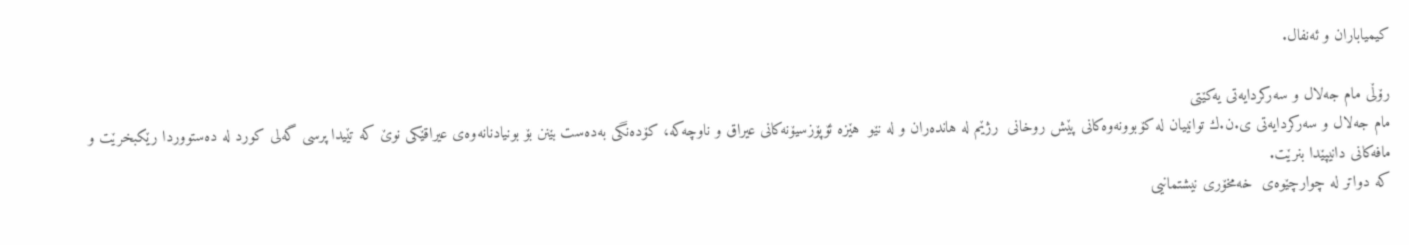كیمیاباران و ئه‌نفال.

رۆڵی مام جەلال و سەرکردایەتی یەکێتی
مام جەلال و سه‌ركردایه‌تی ی.ن.ك توانییان له‌ كۆبوونه‌وه‌‌كانی پێش روخانی  رژێم له‌ هانده‌ران و‌ له‌ نێو  هێزه‌ ئۆپۆزسیۆنه‌كانی عیراق و ناوچه‌كه‌، كۆده‌نگی به‌ده‌ست بێنن بۆ بونیادنانه‌وه‌ی عیراقێكی نوێ كه‌ تێیدا پرسی گه‌لی كورد له ‌ده‌ستووردا رێکبخرێت و مافەکانی دانیپێدا بنرێت.
كه‌ دواتر له‌ چوارچێوه‌ی ‌ خه‌مخۆری نیشتمانیی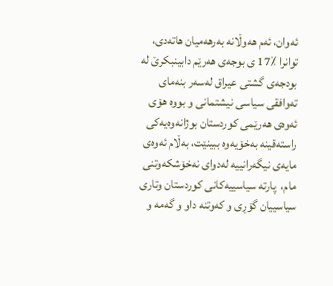ئەوان، ئه‌م هه‌وڵانه‌ به‌رهه‌میان هاتەدی، توانرا ‌٪17 ی بوجه‌ی هه‌رێم دابینبكرێ له‌ بودجەی گشتی عیراق له‌سه‌ر بنه‌مای ته‌وافقی سیاسی نیشتمانی و بووه‌ هۆی ئه‌وه‌ی هه‌رێمی كوردستان بوژانه‌وه‌یه‌كی راسته‌قینه‌ به‌خۆیه‌‌وه‌ ببینێت، به‌ڵام ئه‌وه‌ی مایه‌ی نیگه‌رانییه‌ له‌دوای نەخۆشکەوتنی  مام،  پارته ‌سیاسییه‌كانی كوردستان وتاری سیاسییان گۆڕی و كه‌وتنه‌ داو و گه‌مه ‌و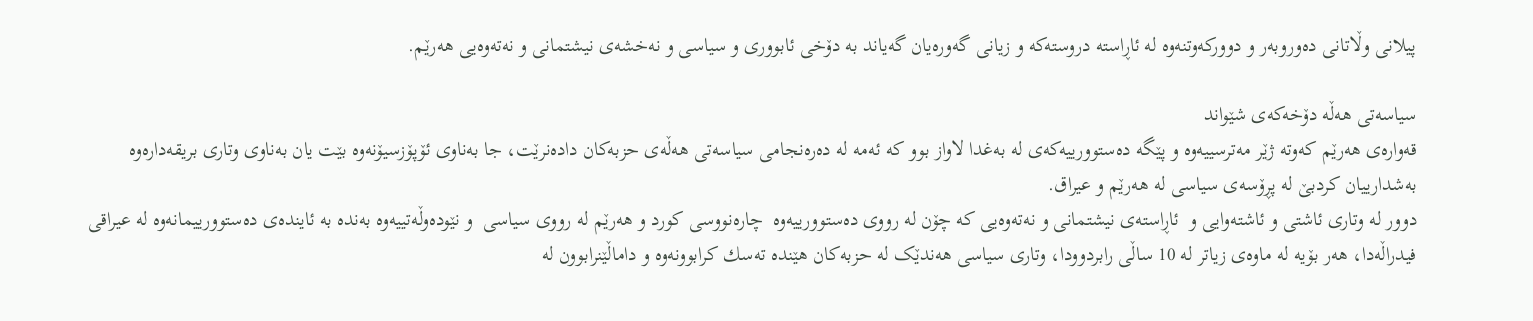پیلانی وڵاتانی ده‌وروبه‌ر و دووركه‌وتنه‌وه‌ له‌ ئاڕاسته‌ دروستەکە و زیانی گەورەیان گەیاند بە دۆخی ئابووری و سیاسی و نه‌خشه‌ی نیشتمانی و نه‌ته‌وه‌یی هه‌رێم.

سیاسەتی هەڵە دۆخەکەی شێواند
قه‌واره‌ی هه‌رێم كه‌وته‌ ژێر مه‌ترسییه‌وه‌ و پێگه‌ ده‌ستوورییەکەی له‌ به‌غدا لاواز بوو كه‌ ئه‌مه‌ لە ده‌ره‌نجامی سیاسه‌تی هه‌ڵه‌ی حزبەکان داده‌نرێت، جا به‌ناوی ئۆپۆزسیۆنه‌وه‌ بێت یان به‌ناوی وتاری بریقه‌داره‌وه‌ بەشدارییان كردبێ له‌ پڕۆسه‌ی سیاسی له‌ هه‌رێم و عیراق.
دوور له‌ وتاری ئاشتی و ئاشته‌وایی و  ئاڕاسته‌ی نیشتمانی و نه‌ته‌وەیی كه‌ چۆن له‌ رووی ده‌ستوورییه‌وه‌ ‌ چاره‌نووسی كورد و هه‌رێم له‌ رووی سیاسی  و نێوده‌وڵه‌تییه‌وه‌ به‌نده‌ به‌ ئاینده‌ی ده‌ستوورییمانه‌وه‌ له‌ عیراقی‌ فیدراڵه‌دا، هه‌ر بۆیه‌ له‌ ماوه‌ی زیاتر له‌ 10 ساڵی رابردوودا، وتاری سیاسی هەندێک لە حزبه‌كان هێنده‌ ته‌سك كرابوونه‌وه‌ و داماڵێنرابوون له‌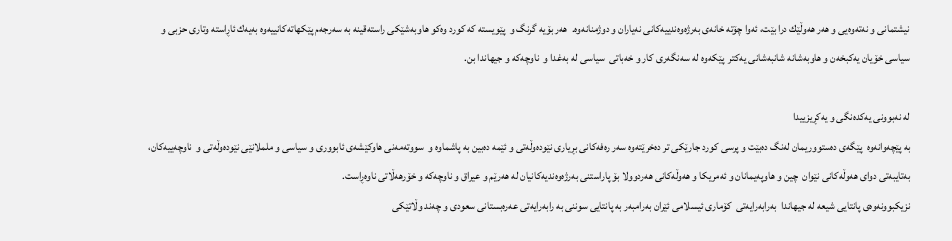نیشتمانی و نه‌ته‌وه‌یی و هه‌ر هه‌وڵێك درا بێت، ئه‌وا چۆته‌ خانه‌ی به‌رژه‌وه‌ندییه‌كانی نه‌یاران و دوژمنانە‌وه‌.  هه‌ر بۆیه‌ گرنگ و  پێویسته‌ كه‌ كورد وه‌كو هاوبه‌شێكی راسته‌قینه‌ به ‌سه‌رجه‌م پێكهاته‌كانییه‌وه‌ به‌یه‌ك ئاڕاسته‌ وتاری حزبی و سیاسی خۆیان یه‌كبخه‌ن و هاوبه‌شانه‌ شانبه‌شانی یه‌كتر  پێكه‌وه‌ له ‌سه‌نگه‌ری كار و خه‌باتی  سیاسی له‌ به‌غدا و  ناوچه‌كه‌ و جیهاندا بن.

لە نەبوونی یەکدەنگی و یەکڕیزییدا
به‌ پێچه‌وانه‌وه‌  پێگه‌ی ده‌ستووریمان له‌نگ ده‌بێت و پرسی كورد جارێكی تر ده‌خرێته‌وه‌ سه‌ر ره‌فه‌كانی بڕیاری نێوده‌وڵه‌تی و ئێمه‌ ده‌بین به‌ پاشماوه‌ و  سووته‌مه‌نی هاوكێشەی‌ ئابووری و سیاسی و ململانێی نێوده‌وڵه‌تی و  ناوچه‌ییەکان، به‌تایبه‌تی دوای هه‌وڵه‌كانی نێوان  چین و هاوپه‌یمانان و ئه‌مریكا و هه‌وڵه‌كانی هه‌ردوولا بۆ پاراستنی به‌رژه‌وه‌ندیه‌كانیان له‌ هه‌رێم و عیراق و ناوچه‌كه‌ و خۆرهه‌ڵاتی ناوەڕاست.
نزیكبوونه‌وه‌ی پانتایی شیعه‌ له‌ جیهاندا  به‌رابه‌رایه‌تی  كۆماری ئیسلامی ئێران به‌رامبه‌ر به‌ پانتایی سوننی به ‌رابه‌رایه‌تی عه‌ره‌بستانی سعودی و چه‌ند وڵاتێكی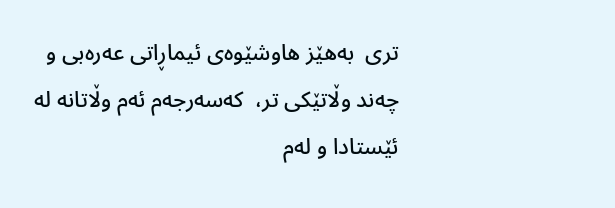تری  به‌هێز هاوشێوه‌ی ئیماڕاتی عه‌ره‌بی و چه‌ند وڵاتێكی تر،  كه‌سه‌رجه‌م ئه‌م وڵاتانه‌ له‌ ئێستادا و له‌م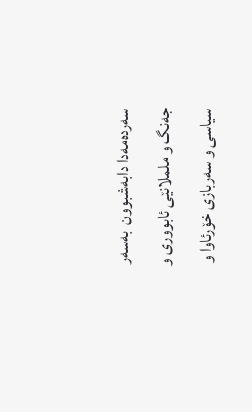سه‌رده‌مه‌دا دابه‌شبوون  به‌سه‌ر جه‌نگ و ململانێی ئابووری و سیاسی و سه‌ربازی خۆرئاوا و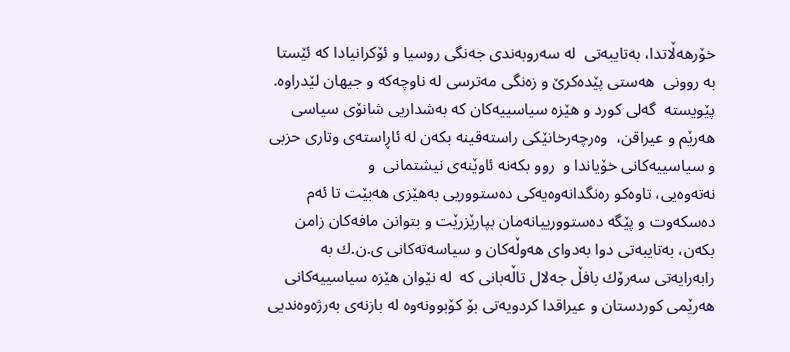خۆرهه‌ڵاتدا، به‌تایبه‌تی  له‌ سه‌روبه‌ندی جه‌نگی روسیا و ئۆكرانیادا كه‌ ئێستا به روونی  هه‌ستی پێده‌كرێ و‌ زه‌نگی مه‌ترسی له‌ ناوچه‌كه ‌و جیهان لێدراوه‌.
پێویسته ‌ ‌گه‌لی كورد و هێزه‌ سیاسییه‌كان كه‌ به‌شداریی شانۆی سیاسی هه‌رێم و عیراقن،  وه‌رچه‌رخانێكی راسته‌قینه‌ بكه‌ن له‌ ئاڕاسته‌ی وتاری حزبی و سیاسییه‌كانی خۆیاندا و‌  روو بكه‌نه‌ ئاوێنه‌ی نیشتمانی  و نه‌ته‌وەیی، ‌تاوه‌كو ره‌نگدانه‌وه‌یه‌كی ده‌ستووریی به‌هێزی هه‌بێت تا ئه‌م ده‌سكه‌وت و پێگه ‌ده‌ستوورییانه‌مان بپارێزرێت و ‌بتوانن مافه‌‌كان زامن بكه‌ن، به‌تایبه‌تی دوا به‌دوای هه‌وڵه‌كان و سیاسه‌ته‌كانی ی.ن.ك به‌ رابه‌رایه‌تی سه‌رۆك بافڵ جه‌لال تاڵه‌بانی كه‌  له‌ نێوان هێزه ‌سیاسییه‌كانی هه‌رێمی كوردستان و عیراقدا کردویەتی‌ بۆ كۆبوونه‌وه‌ له‌ بازنه‌ی به‌رژه‌وه‌ندیی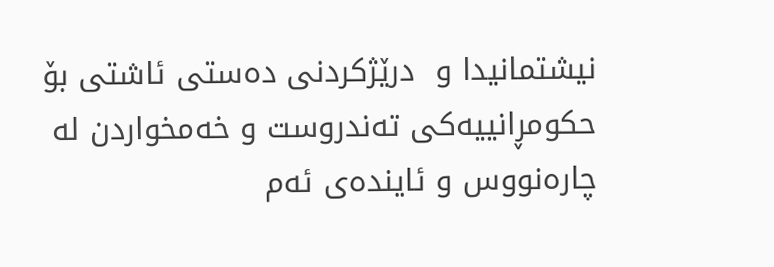نیشتمانیدا و‌  درێژكردنی ده‌ستی ئاشتی بۆ حكومڕانییه‌كی ته‌ندروست و خه‌مخواردن له‌  چاره‌نووس و ئاینده‌ی ئه‌م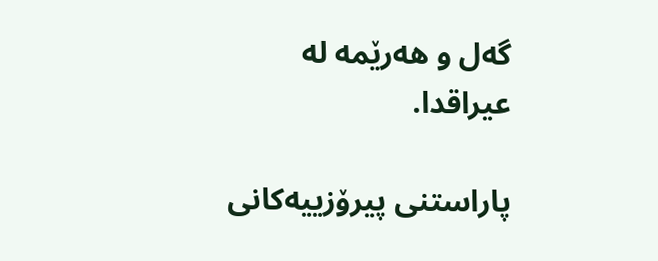گه‌ل و هه‌رێمه‌ له‌ عیراقدا.

پاراستنی پیرۆزییەکانی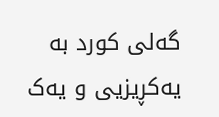گەلی کورد بە یەکڕیزیی و یەک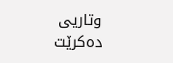وتاریی دەکرێت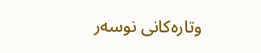وتارەکانی نوسەر